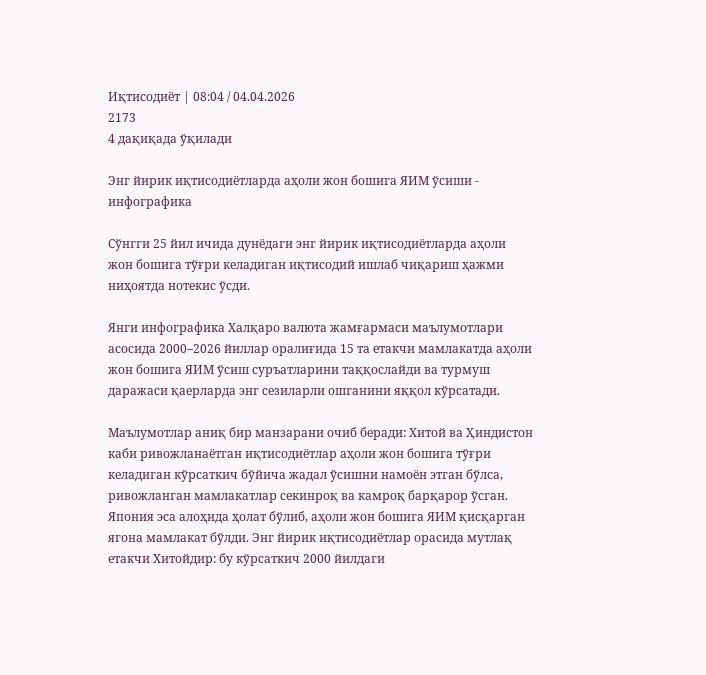Иқтисодиёт | 08:04 / 04.04.2026
2173
4 дақиқада ўқилади

Энг йирик иқтисодиётларда аҳоли жон бошига ЯИМ ўсиши - инфографика

Сўнгги 25 йил ичида дунёдаги энг йирик иқтисодиётларда аҳоли жон бошига тўғри келадиган иқтисодий ишлаб чиқариш ҳажми ниҳоятда нотекис ўсди.

Янги инфографика Халқаро валюта жамғармаси маълумотлари асосида 2000–2026 йиллар оралиғида 15 та етакчи мамлакатда аҳоли жон бошига ЯИМ ўсиш суръатларини таққослайди ва турмуш даражаси қаерларда энг сезиларли ошганини яққол кўрсатади.

Маълумотлар аниқ бир манзарани очиб беради: Хитой ва Ҳиндистон каби ривожланаётган иқтисодиётлар аҳоли жон бошига тўғри келадиган кўрсаткич бўйича жадал ўсишни намоён этган бўлса, ривожланган мамлакатлар секинроқ ва камроқ барқарор ўсган. Япония эса алоҳида ҳолат бўлиб, аҳоли жон бошига ЯИМ қисқарган ягона мамлакат бўлди. Энг йирик иқтисодиётлар орасида мутлақ етакчи Хитойдир: бу кўрсаткич 2000 йилдаги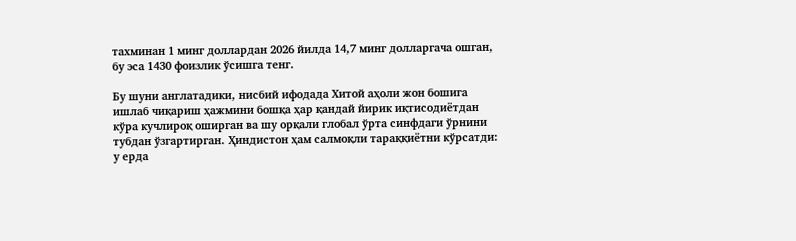тахминан 1 минг доллардан 2026 йилда 14,7 минг долларгача ошган, бу эса 1430 фоизлик ўсишга тенг.

Бу шуни англатадики, нисбий ифодада Хитой аҳоли жон бошига ишлаб чиқариш ҳажмини бошқа ҳар қандай йирик иқтисодиётдан кўра кучлироқ оширган ва шу орқали глобал ўрта синфдаги ўрнини тубдан ўзгартирган. Ҳиндистон ҳам салмоқли тараққиётни кўрсатди: у ерда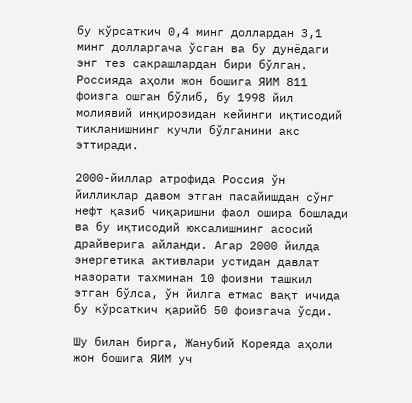бу кўрсаткич 0,4 минг доллардан 3,1 минг долларгача ўсган ва бу дунёдаги энг тез сакрашлардан бири бўлган. Россияда аҳоли жон бошига ЯИМ 811 фоизга ошган бўлиб, бу 1998 йил молиявий инқирозидан кейинги иқтисодий тикланишнинг кучли бўлганини акс эттиради.

2000-йиллар атрофида Россия ўн йилликлар давом этган пасайишдан сўнг нефт қазиб чиқаришни фаол ошира бошлади ва бу иқтисодий юксалишнинг асосий драйверига айланди. Агар 2000 йилда энергетика активлари устидан давлат назорати тахминан 10 фоизни ташкил этган бўлса, ўн йилга етмас вақт ичида бу кўрсаткич қарийб 50 фоизгача ўсди.

Шу билан бирга, Жанубий Кореяда аҳоли жон бошига ЯИМ уч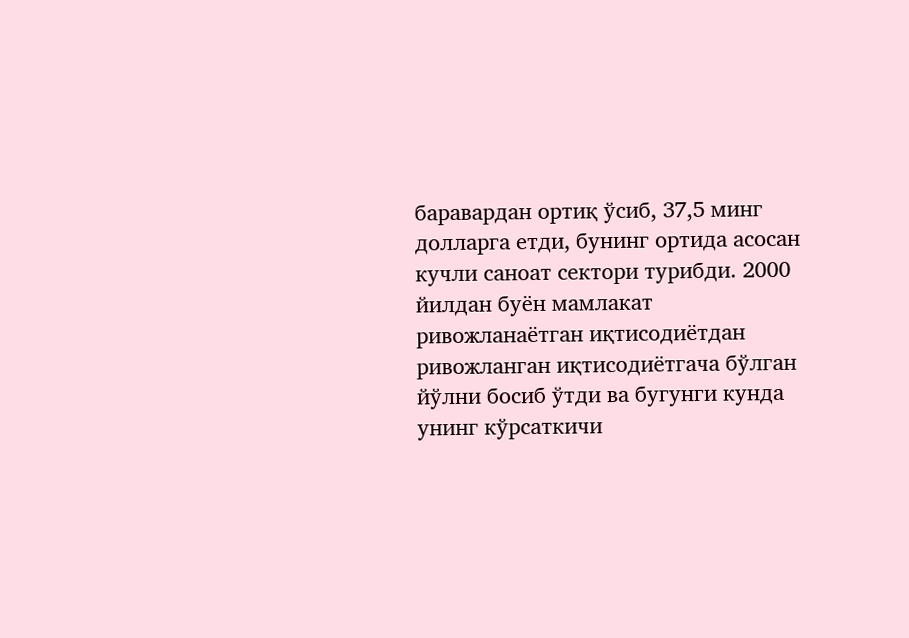баравардан ортиқ ўсиб, 37,5 минг долларга етди, бунинг ортида асосан кучли саноат сектори турибди. 2000 йилдан буён мамлакат ривожланаётган иқтисодиётдан ривожланган иқтисодиётгача бўлган йўлни босиб ўтди ва бугунги кунда унинг кўрсаткичи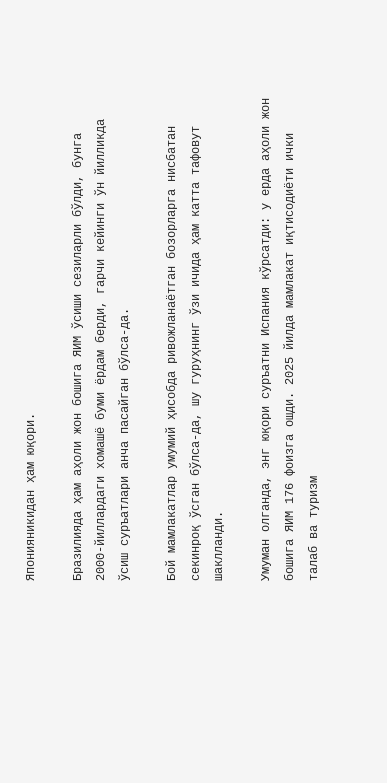Японияникидан ҳам юқори.

Бразилияда ҳам аҳоли жон бошига ЯИМ ўсиши сезиларли бўлди, бунга 2000-йиллардаги хомашё буми ёрдам берди, гарчи кейинги ўн йилликда ўсиш суръатлари анча пасайган бўлса-да.

Бой мамлакатлар умумий ҳисобда ривожланаётган бозорларга нисбатан секинроқ ўсган бўлса-да, шу гуруҳнинг ўзи ичида ҳам катта тафовут шаклланди.

Умуман олганда, энг юқори суръатни Испания кўрсатди: у ерда аҳоли жон бошига ЯИМ 176 фоизга ошди. 2025 йилда мамлакат иқтисодиёти ички талаб ва туризм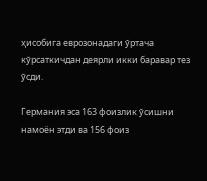ҳисобига еврозонадаги ўртача кўрсаткичдан деярли икки баравар тез ўсди.

Германия эса 163 фоизлик ўсишни намоён этди ва 156 фоиз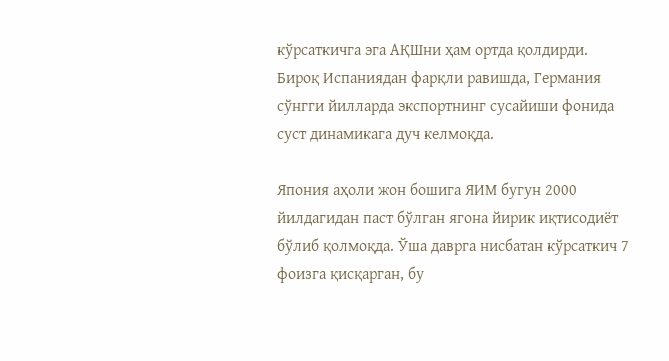кўрсаткичга эга АҚШни ҳам ортда қолдирди. Бироқ Испаниядан фарқли равишда, Германия сўнгги йилларда экспортнинг сусайиши фонида суст динамикага дуч келмоқда.

Япония аҳоли жон бошига ЯИМ бугун 2000 йилдагидан паст бўлган ягона йирик иқтисодиёт бўлиб қолмоқда. Ўша даврга нисбатан кўрсаткич 7 фоизга қисқарган, бу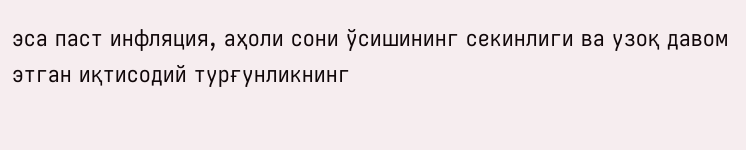эса паст инфляция, аҳоли сони ўсишининг секинлиги ва узоқ давом этган иқтисодий турғунликнинг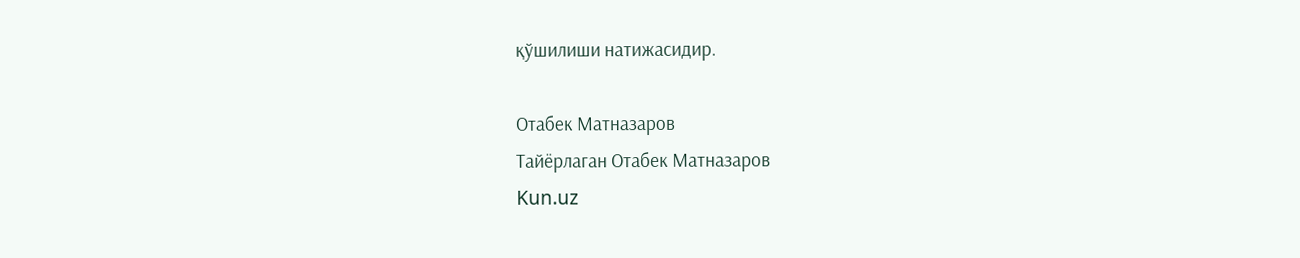қўшилиши натижасидир.

Отабек Матназаров
Тайёрлаган Отабек Матназаров
Kun.uz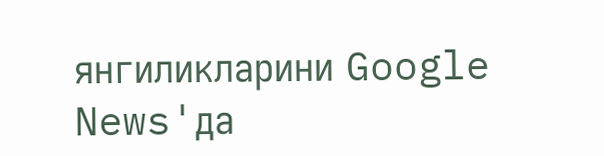янгиликларини Google News'да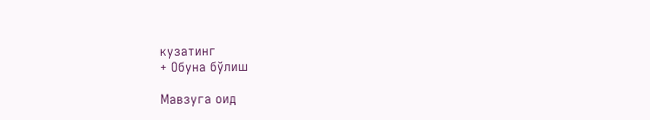кузатинг
+ Обуна бўлиш

Мавзуга оид